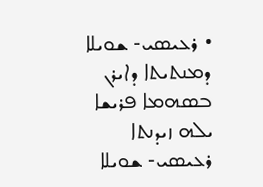• ܪܥܝܣܝ- ܫܘܝܠܐ ܕܡܢܬܝܬܐ ܕܐܝܪܢ ܒܣܗܡܐ ܦܪܝܫܐ ܝܠܗ ܙܝܕܢܬܐ
ܪܥܝܣܝ- ܫܘܝܠܐ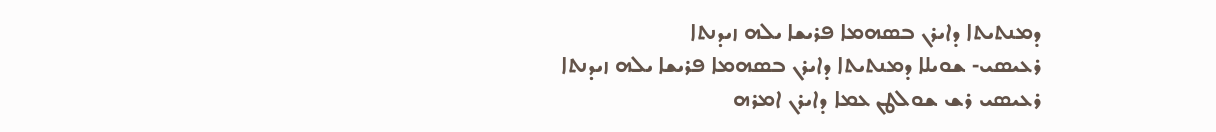ܕܡܢܬܝܬܐ ܕܐܝܪܢ ܒܣܗܡܐ ܦܪܝܫܐ ܝܠܗ ܙܝܕܢܬܐ
ܪܥܝܣܝ- ܫܘܝܠܐ ܕܡܢܬܝܬܐ ܕܐܝܪܢ ܒܣܗܡܐ ܦܪܝܫܐ ܝܠܗ ܙܝܕܢܬܐ
ܪܥܝܣܝ ܪܫ ܫܘܠܛܢ ܥܡܐ ܕܐܝܪܢ ܐܡܪܗ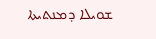ܫܘܝܠܐ ܕܡܢܬܝܬܐ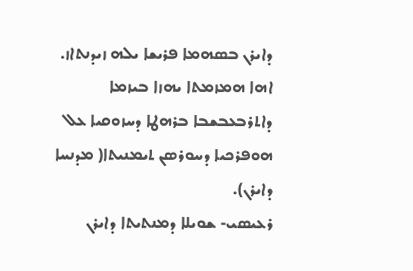ܕܐܝܪܢ ܒܣܗܡܐ ܦܪܝܫܐ ܝܠܗ ܙܝܕܢܬܐܙ.
ܐܗܐ ܗܡܙܡܬܐ ܝܗܙܐ ܒܝܙܡܐ ܕܐܬܪܒܥܒܫܒܐ ܒܪܗܛܐ ܕܚܙܘܩܝܐ ܥܠ ܗܘܦܪܟܝܐ ܕܚܘܪܣܢ ܬܝܡܢܝܬܐ( ܡܕܢܚܐ ܕܐܝܪܢ).
ܪܥܝܣܝ- ܫܘܝܠܐ ܕܡܢܬܝܬܐ ܕܐܝܪܢ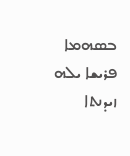ܒܣܗܡܐ ܦܪܝܫܐ ܝܠܗ ܙܝܕܢܬܐ